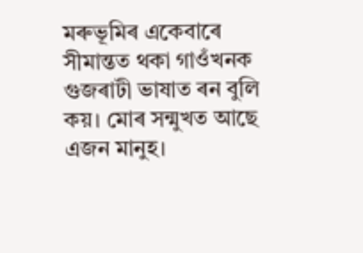মৰুভূমিৰ একেবাৰে সীমান্তত থকা গাওঁখনক গুজৰাটী ভাষাত ৰন বুলি কয়। মোৰ সন্মুখত আছে এজন মানুহ।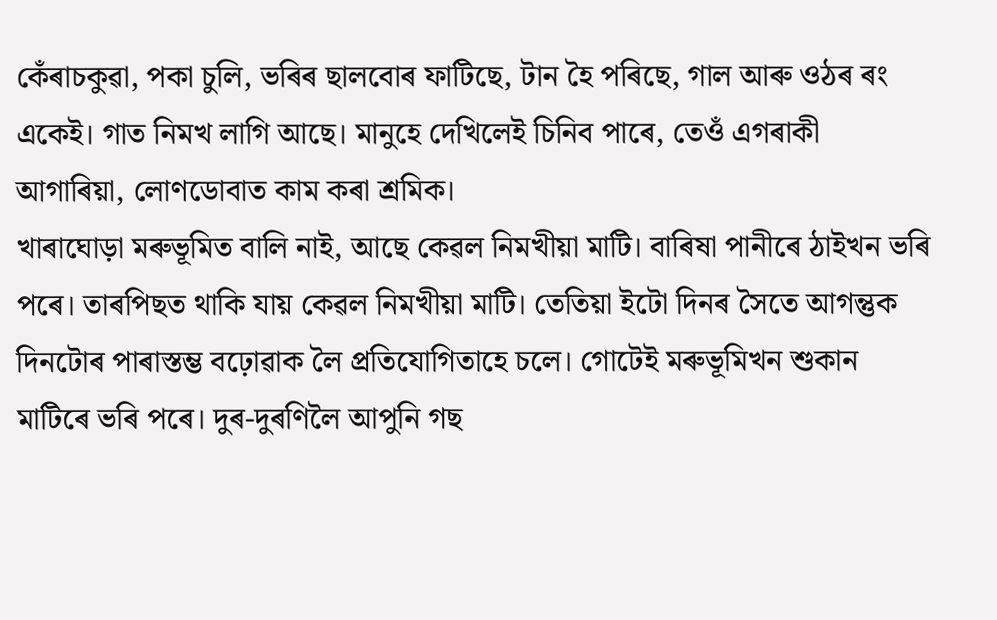কেঁৰাচকুৱা, পকা চুলি, ভৰিৰ ছালবোৰ ফাটিছে, টান হৈ পৰিছে, গাল আৰু ওঠৰ ৰং একেই। গাত নিমখ লাগি আছে। মানুহে দেখিলেই চিনিব পাৰে, তেওঁ এগৰাকী আগাৰিয়া, লোণডোবাত কাম কৰা শ্ৰমিক।
খাৰাঘোড়া মৰুভূমিত বালি নাই, আছে কেৱল নিমখীয়া মাটি। বাৰিষা পানীৰে ঠাইখন ভৰি পৰে। তাৰপিছত থাকি যায় কেৱল নিমখীয়া মাটি। তেতিয়া ইটো দিনৰ সৈতে আগন্তুক দিনটোৰ পাৰাস্তম্ভ বঢ়োৱাক লৈ প্ৰতিযোগিতাহে চলে। গোটেই মৰুভূমিখন শুকান মাটিৰে ভৰি পৰে। দুৰ-দুৰণিলৈ আপুনি গছ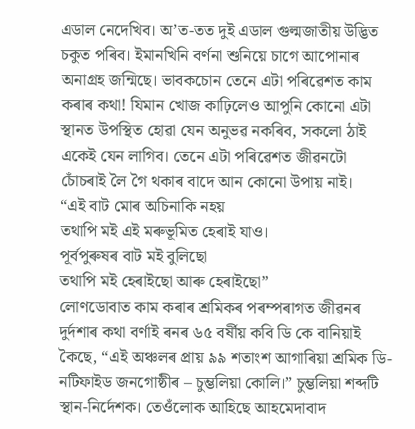এডাল নেদেখিব। অ’ত-তত দুই এডাল গুল্মজাতীয় উদ্ভিত চকুত পৰিব। ইমানখিনি বৰ্ণনা শুনিয়ে চাগে আপোনাৰ অনাগ্ৰহ জন্মিছে। ভাবকচোন তেনে এটা পৰিৱেশত কাম কৰাৰ কথা! যিমান খোজ কাঢ়িলেও আপুনি কোনো এটা স্থানত উপস্থিত হোৱা যেন অনুভৱ নকৰিব, সকলো ঠাই একেই যেন লাগিব। তেনে এটা পৰিৱেশত জীৱনটো চোঁচৰাই লৈ গৈ থকাৰ বাদে আন কোনো উপায় নাই।
“এই বাট মোৰ অচিনাকি নহয়
তথাপি মই এই মৰুভূমিত হেৰাই যাও।
পূৰ্বপুৰুষৰ বাট মই বুলিছো
তথাপি মই হেৰাইছো আৰু হেৰাইছো”
লোণডোবাত কাম কৰাৰ শ্ৰমিকৰ পৰম্পৰাগত জীৱনৰ দুৰ্দশাৰ কথা বৰ্ণাই ৰনৰ ৬৫ বৰ্ষীয় কবি ডি কে বানিয়াই কৈছে, “এই অঞ্চলৰ প্ৰায় ৯৯ শতাংশ আগাৰিয়া শ্ৰমিক ডি-নটিফাইড জনগোষ্ঠীৰ – চুম্ভলিয়া কোলি।” চুম্ভলিয়া শব্দটি স্থান-নিৰ্দেশক। তেওঁলোক আহিছে আহমেদাবাদ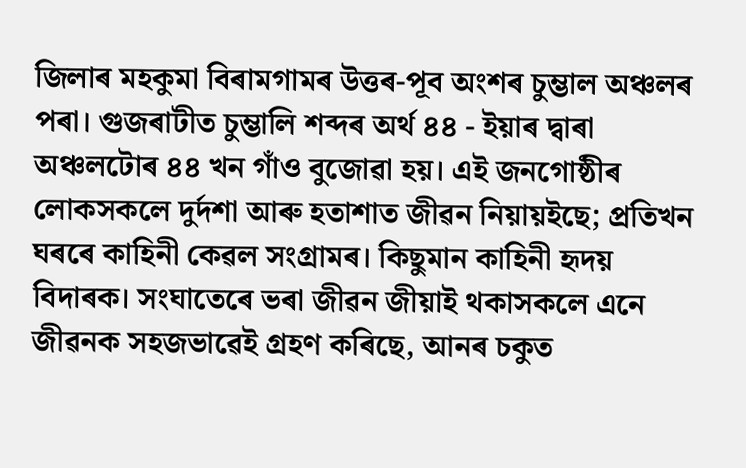জিলাৰ মহকুমা বিৰামগামৰ উত্তৰ-পূব অংশৰ চুম্ভাল অঞ্চলৰ পৰা। গুজৰাটীত চুম্ভালি শব্দৰ অৰ্থ ৪৪ - ইয়াৰ দ্বাৰা অঞ্চলটোৰ ৪৪ খন গাঁও বুজোৱা হয়। এই জনগোষ্ঠীৰ লোকসকলে দুৰ্দশা আৰু হতাশাত জীৱন নিয়ায়ইছে; প্ৰতিখন ঘৰৰে কাহিনী কেৱল সংগ্ৰামৰ। কিছুমান কাহিনী হৃদয় বিদাৰক। সংঘাতেৰে ভৰা জীৱন জীয়াই থকাসকলে এনে জীৱনক সহজভাৱেই গ্ৰহণ কৰিছে, আনৰ চকুত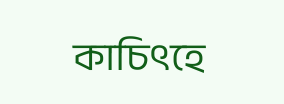কাচিৎহে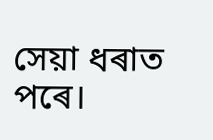সেয়া ধৰাত পৰে।